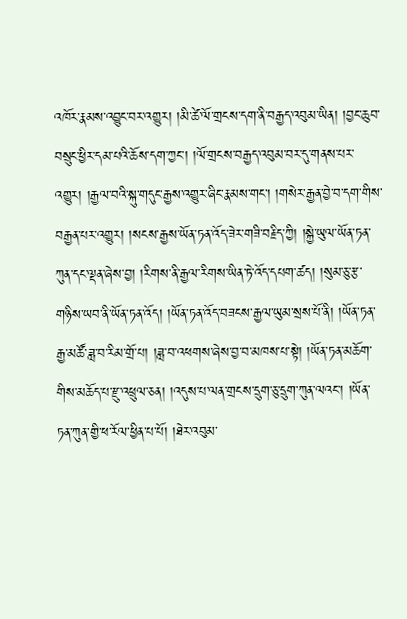འཁོར་རྣམས་འབྱུང་བར་འགྱུར། །མི་ཚེ་ལོ་གྲངས་དག་ནི་བརྒྱད་འབུམ་ཡིན། །བྱང་ཆུབ་བསྲུང་ཕྱིར་དམ་པའི་ཆོས་དག་ཀྱང་། །ལོ་གྲངས་བརྒྱད་འབུམ་བར་དུ་གནས་པར་འགྱུར། །རྒྱལ་བའི་སྐུ་གདུང་རྒྱས་འགྱུར་ཞིང་རྣམས་གང་། །གསེར་རྒྱན་བྱེ་བ་དག་གིས་བརྒྱན་པར་འགྱུར། །སངས་རྒྱས་ཡོན་ཏན་འོད་ཟེར་གཟི་བརྗིད་ཀྱི། །སྐྱེ་ཡུལ་ཡོན་ཏན་ཀུན་དང་ལྡན་ཞེས་བྱ། །རིགས་ནི་རྒྱལ་རིགས་ཡིན་ཏེ་འོད་དཔག་ཚད། །སུམ་ཅུ་རྩ་གཉིས་ཡབ་ནི་ཡོན་ཏན་འོད། །ཡོན་ཏན་འོད་བཟངས་རྒྱལ་ཡུམ་སྲས་པོ་ནི། །ཡོན་ཏན་རྒྱ་མཚོ་ཟླ་བ་རིམ་གྲོ་པ། །ཟླ་བ་འཕགས་ཞེས་བྱ་བ་མཁས་པ་སྟེ། །ཡོན་ཏན་མཆོག་གིས་མཆོད་པ་རྫུ་འཕྲུལ་ཅན། །འདུས་པ་ལན་གྲངས་དྲུག་ཅུ་དྲུག་ཀུན་ལའང་། །ཡོན་ཏན་ཀུན་གྱི་ཕ་རོལ་ཕྱིན་པ་པོ། །ཐེར་འབུམ་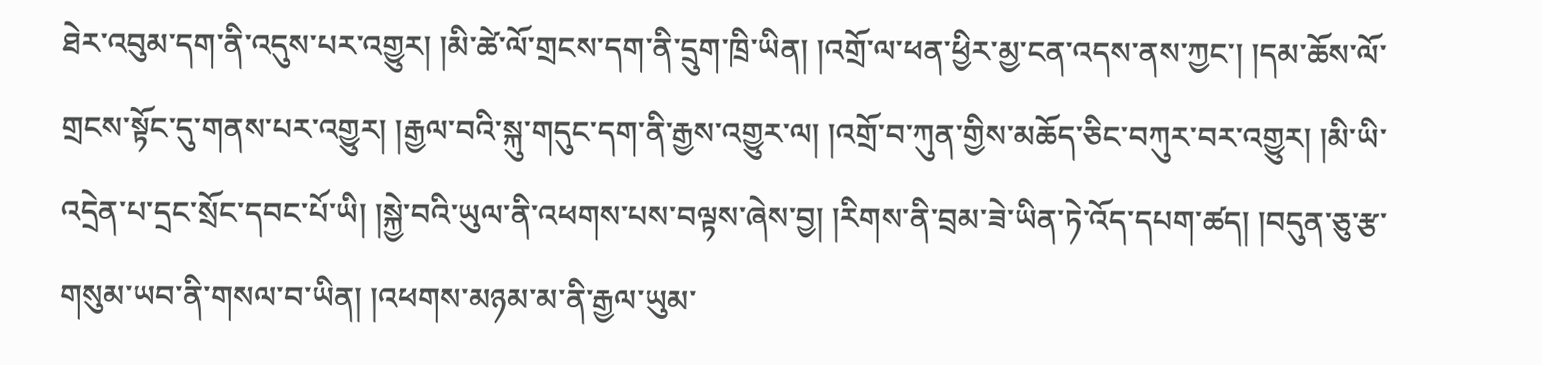ཐེར་འབུམ་དག་ནི་འདུས་པར་འགྱུར། །མི་ཚེ་ལོ་གྲངས་དག་ནི་དྲུག་ཁྲི་ཡིན། །འགྲོ་ལ་ཕན་ཕྱིར་མྱ་ངན་འདས་ནས་ཀྱང་། །དམ་ཆོས་ལོ་གྲངས་སྟོང་དུ་གནས་པར་འགྱུར། །རྒྱལ་བའི་སྐུ་གདུང་དག་ནི་རྒྱས་འགྱུར་ལ། །འགྲོ་བ་ཀུན་གྱིས་མཆོད་ཅིང་བཀུར་བར་འགྱུར། །མི་ཡི་འདྲེན་པ་དྲང་སྲོང་དབང་པོ་ཡི། །སྐྱེ་བའི་ཡུལ་ནི་འཕགས་པས་བལྟས་ཞེས་བྱ། །རིགས་ནི་བྲམ་ཟེ་ཡིན་ཏེ་འོད་དཔག་ཚད། །བདུན་ཅུ་རྩ་གསུམ་ཡབ་ནི་གསལ་བ་ཡིན། །འཕགས་མཉམ་མ་ནི་རྒྱལ་ཡུམ་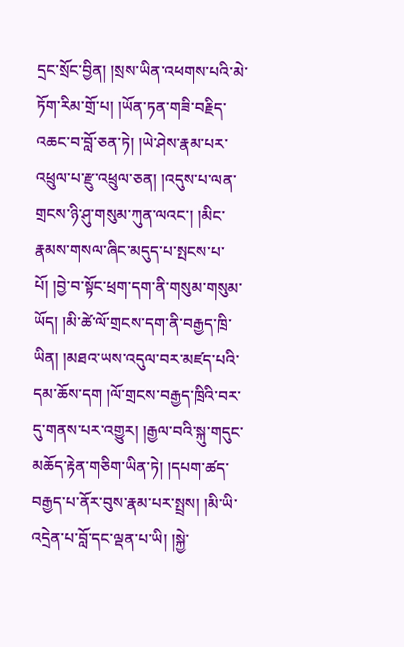དྲང་སྲོང་བྱིན། །སྲས་ཡིན་འཕགས་པའི་མེ་ཏོག་རིམ་གྲོ་པ། །ཡོན་ཏན་གཟི་བརྗིད་འཆང་བ་བློ་ཅན་ཏེ། །ཡེ་ཤེས་རྣམ་པར་འཕྲུལ་པ་རྫུ་འཕྲུལ་ཅན། །འདུས་པ་ལན་གྲངས་ཉི་ཤུ་གསུམ་ཀུན་ལའང་། །མིང་རྣམས་གསལ་ཞིང་མདུད་པ་སྤངས་པ་པོ། །བྱེ་བ་སྟོང་ཕྲག་དག་ནི་གསུམ་གསུམ་ཡོད། །མི་ཚེ་ལོ་གྲངས་དག་ནི་བརྒྱད་ཁྲི་ཡིན། །མཐའ་ཡས་འདུལ་བར་མཛད་པའི་དམ་ཆོས་དག །ལོ་གྲངས་བརྒྱད་ཁྲིའི་བར་དུ་གནས་པར་འགྱུར། །རྒྱལ་བའི་སྐུ་གདུང་མཆོད་རྟེན་གཅིག་ཡིན་ཏེ། །དཔག་ཚད་བརྒྱད་པ་ནོར་བུས་རྣམ་པར་སྤྲས། །མི་ཡི་འདྲེན་པ་བློ་དང་ལྡན་པ་ཡི། །སྐྱེ་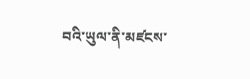བའི་ཡུལ་ནི་མཛངས་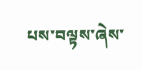པས་བལྟས་ཞེས་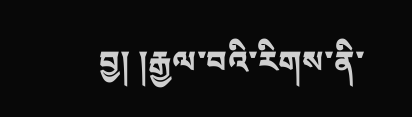བྱ། །རྒྱལ་བའི་རིགས་ནི་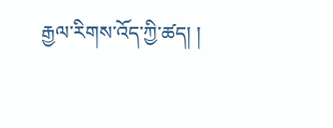རྒྱལ་རིགས་འོད་ཀྱི་ཚད། །